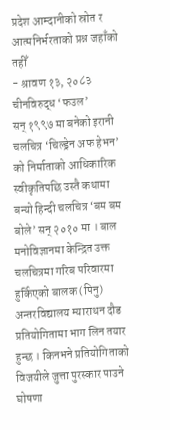प्रदेश आम्दानीको स्रोत र आत्मनिर्भरताको प्रश्न जहाँको तहीँ
- श्रावण १३, २०८३
चीनविरुद्ध ‘फउल’
सन् १९९७ मा बनेको इरानी चलचित्र ‘चिल्ड्रेन अफ हेभन’ को निर्माताको आधिकारिक स्वीकृतिपछि उस्तै कथामा बन्यो हिन्दी चलचित्र ‘बम बम बोले’ सन् २०१० मा । बाल मनोविज्ञानमा केन्द्रित उक्त चलचित्रमा गरिब परिवारमा हुर्किएको बालक (पिनु) अन्तरविद्यालय म्याराथन दौड प्रतियोगितामा भाग लिन तयार हुन्छ । किनभने प्रतियोगिताको विजयीले जुत्ता पुरस्कार पाउने घोषणा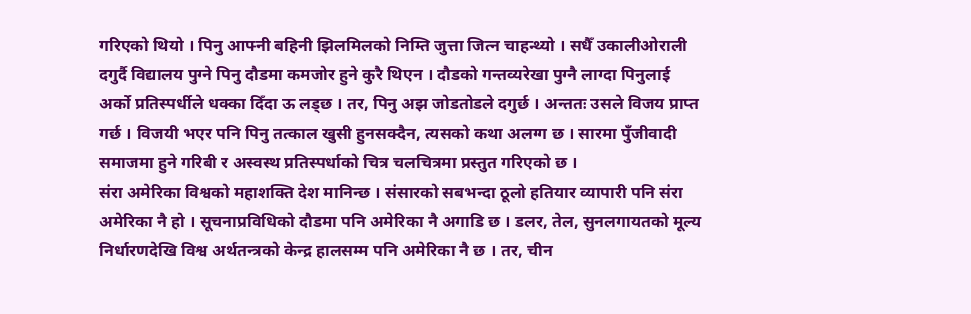गरिएको थियो । पिनु आफ्नी बहिनी झिलमिलको निम्ति जुत्ता जित्न चाहन्थ्यो । सधैँ उकालीओराली दगुर्दै विद्यालय पुग्ने पिनु दौडमा कमजोर हुने कुरै थिएन । दौडको गन्तव्यरेखा पुग्नै लाग्दा पिनुलाई अर्को प्रतिस्पर्धीले धक्का दिँदा ऊ लड्छ । तर, पिनु अझ जोडतोडले दगुर्छ । अन्ततः उसले विजय प्राप्त गर्छ । विजयी भएर पनि पिनु तत्काल खुसी हुनसक्दैन, त्यसको कथा अलग्ग छ । सारमा पुँजीवादी समाजमा हुने गरिबी र अस्वस्थ प्रतिस्पर्धाको चित्र चलचित्रमा प्रस्तुत गरिएको छ ।
संरा अमेरिका विश्वको महाशक्ति देश मानिन्छ । संसारको सबभन्दा ठूलो हतियार व्यापारी पनि संरा अमेरिका नै हो । सूचनाप्रविधिको दौडमा पनि अमेरिका नै अगाडि छ । डलर, तेल, सुनलगायतको मूल्य निर्धारणदेखि विश्व अर्थतन्त्रको केन्द्र हालसम्म पनि अमेरिका नै छ । तर, चीन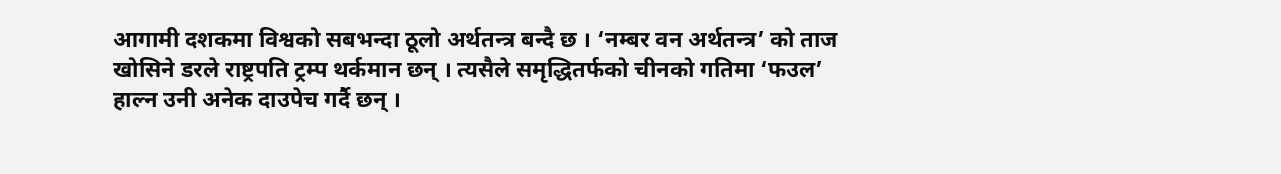आगामी दशकमा विश्वको सबभन्दा ठूलो अर्थतन्त्र बन्दै छ । ‘नम्बर वन अर्थतन्त्र’ को ताज खोसिने डरले राष्ट्रपति ट्रम्प थर्कमान छन् । त्यसैले समृद्धितर्फको चीनको गतिमा ‘फउल’ हाल्न उनी अनेक दाउपेच गर्दै छन् ।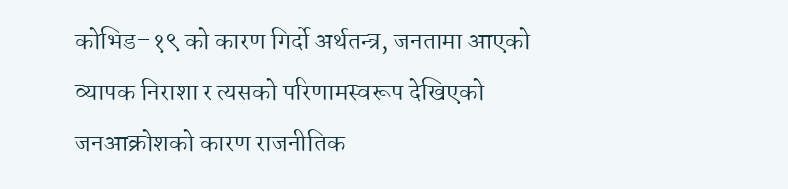कोभिड–१९ को कारण गिर्दो अर्थतन्त्र, जनतामा आएको व्यापक निराशा र त्यसको परिणामस्वरूप देखिएको जनआक्रोशको कारण राजनीतिक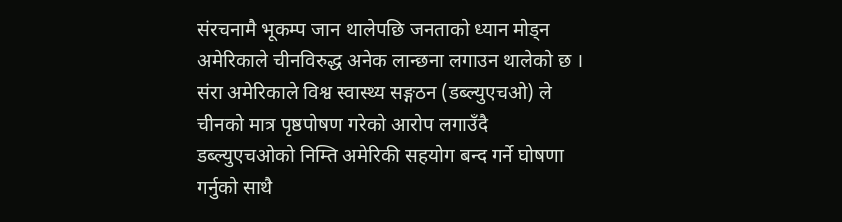संरचनामै भूकम्प जान थालेपछि जनताको ध्यान मोड्न अमेरिकाले चीनविरुद्ध अनेक लान्छना लगाउन थालेको छ । संरा अमेरिकाले विश्व स्वास्थ्य सङ्गठन (डब्ल्युएचओ) ले चीनको मात्र पृष्ठपोषण गरेको आरोप लगाउँदै डब्ल्युएचओको निम्ति अमेरिकी सहयोग बन्द गर्ने घोषणा गर्नुको साथै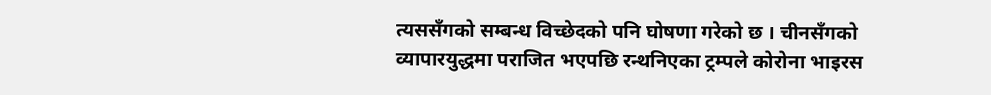त्यससँगको सम्बन्ध विच्छेदको पनि घोषणा गरेको छ । चीनसँगको व्यापारयुद्धमा पराजित भएपछि रन्थनिएका ट्रम्पले कोरोना भाइरस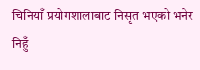चिनियाँ प्रयोगशालाबाट निसृत भएको भनेर निहुँ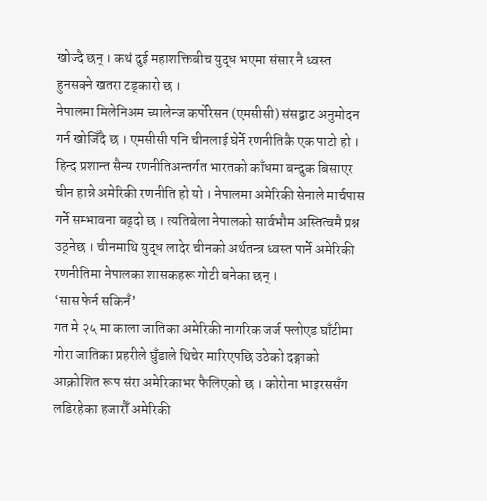खोज्दै छन् । कथं दुई महाशक्तिबीच युद्ध भएमा संसार नै ध्वस्त हुनसक्ने खतरा टड्कारो छ ।
नेपालमा मिलेनिअम च्यालेन्ज कर्पोरेसन (एमसीसी) संसद्बाट अनुमोदन गर्न खोजिँदै छ । एमसीसी पनि चीनलाई घेर्ने रणनीतिकै एक पाटो हो । हिन्द प्रशान्त सैन्य रणनीतिअन्तर्गत भारतको काँधमा बन्दुक बिसाएर चीन हान्ने अमेरिकी रणनीति हो यो । नेपालमा अमेरिकी सेनाले मार्चपास गर्ने सम्भावना बढ्दो छ । त्यतिबेला नेपालको सार्वभौम अस्तित्वमै प्रश्न उठ्नेछ । चीनमाथि युद्ध लादेर चीनको अर्थतन्त्र ध्वस्त पार्ने अमेरिकी रणनीतिमा नेपालका शासकहरू गोटी बनेका छन् ।
‘सास फेर्न सकिनँ’
गत मे २५ मा काला जातिका अमेरिकी नागरिक जर्ज फ्लोएड घाँटीमा गोरा जातिका प्रहरीले घुँडाले थिचेर मारिएपछि उठेको दङ्गाको आक्रोशित रूप संरा अमेरिकाभर फैलिएको छ । कोरोना भाइरससँग लडिरहेका हजारौँ अमेरिकी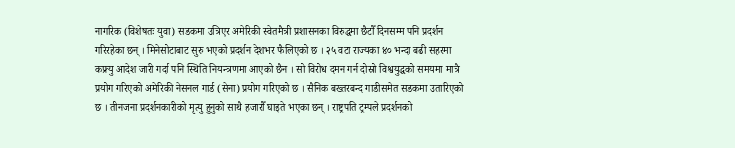नागरिक (विशेषतः युवा) सडकमा उत्रिएर अमेरिकी स्वेतमैत्री प्रशासनका विरुद्धमा छैटौँ दिनसम्म पनि प्रदर्शन गरिरहेका छन् । मिनेसोटाबाट सुरु भएको प्रदर्शन देशभर फैलिएको छ । २५ वटा राज्यका ४० भन्दा बढी सहरमा कफ्र्यु आदेश जारी गर्दा पनि स्थिति नियन्त्रणमा आएको छैन । सो विरोध दमन गर्न दोस्रो विश्वयुद्धको समयमा मात्रै प्रयोग गरिएको अमेरिकी नेसनल गार्ड (सेना) प्रयोग गरिएको छ । सैनिक बख्तरबन्द गाडीसमेत सडकमा उतारिएको छ । तीनजना प्रदर्शनकारीको मृत्यु हुनुको साथै हजारौँ घाइते भएका छन् । राष्ट्रपति ट्रम्पले प्रदर्शनको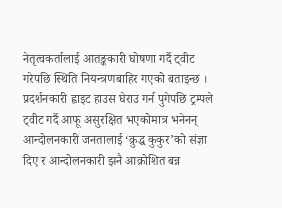नेतृत्वकर्तालाई आतङ्ककारी घोषणा गर्दै ट्वीट गरेपछि स्थिति नियन्त्रणबाहिर गएको बताइन्छ । प्रदर्शनकारी ह्वाइट हाउस घेराउ गर्न पुगेपछि ट्रम्पले ट्वीट गर्दै आफू असुरक्षित भएकोमात्र भनेनन् आन्दोलनकारी जनतालाई ‘क्रुद्ध कुकुर’को संज्ञा दिए र आन्दोलनकारी झनै आक्रोशित बन्न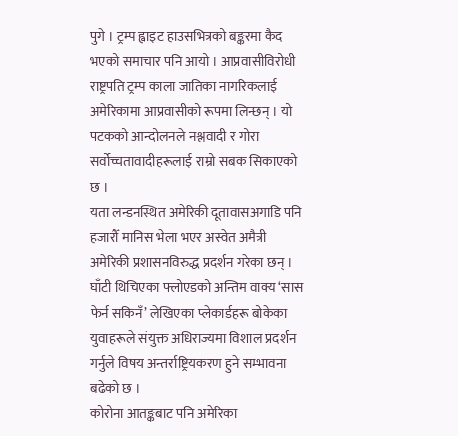पुगे । ट्रम्प ह्वाइट हाउसभित्रको बङ्करमा कैद भएको समाचार पनि आयो । आप्रवासीविरोधी राष्ट्रपति ट्रम्प काला जातिका नागरिकलाई अमेरिकामा आप्रवासीको रूपमा लिन्छन् । यो पटकको आन्दोलनले नश्लवादी र गोरा सर्वोच्चतावादीहरूलाई राम्रो सबक सिकाएको छ ।
यता लन्डनस्थित अमेरिकी दूतावासअगाडि पनि हजारौँ मानिस भेला भएर अस्वेत अमैत्री अमेरिकी प्रशासनविरुद्ध प्रदर्शन गरेका छन् । घाँटी थिचिएका फ्लोएडको अन्तिम वाक्य ‘सास फेर्न सकिनँ’ लेखिएका प्लेकार्डहरू बोकेका युवाहरूले संयुक्त अधिराज्यमा विशाल प्रदर्शन गर्नुले विषय अन्तर्राष्ट्रियकरण हुने सम्भावना बढेको छ ।
कोरोना आतङ्कबाट पनि अमेरिका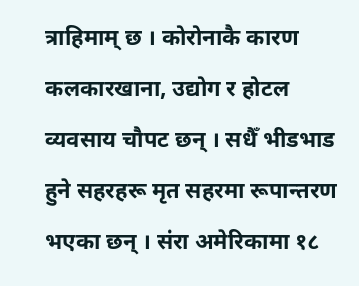त्राहिमाम् छ । कोरोनाकै कारण कलकारखाना, उद्योग र होटल व्यवसाय चौपट छन् । सधैँ भीडभाड हुने सहरहरू मृत सहरमा रूपान्तरण भएका छन् । संरा अमेरिकामा १८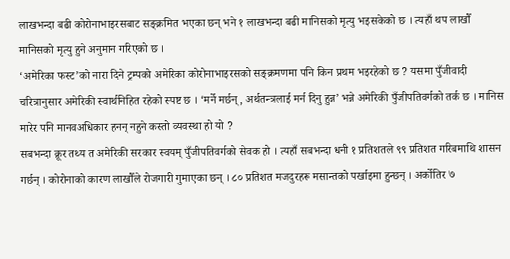लाखभन्दा बढी कोरोनाभाइरसबाट सङ्क्रमित भएका छन् भने १ लाखभन्दा बढी मानिसको मृत्यु भइसकेको छ । त्यहाँ थप लाखौँ मानिसको मृत्यु हुने अनुमान गरिएको छ ।
‘अमेरिका फस्ट’को नारा दिने ट्रम्पको अमेरिका कोरोनाभाइरसको सङ्क्रमणमा पनि किन प्रथम भइरहेको छ ? यसमा पुँजीवादी चरित्रानुसार अमेरिकी स्वार्थनिहित रहेको स्पष्ट छ । ‘मर्ने मर्छन्, अर्थतन्त्रलाई मर्न दिनु हुन्न’ भन्ने अमेरिकी पुँजीपतिवर्गको तर्क छ । मानिस मारेर पनि मानवअधिकार हनन् नहुने कस्तो व्यवस्था हो यो ?
सबभन्दा क्रूर तथ्य त अमेरिकी सरकार स्वयम् पुँजीपतिवर्गको सेवक हो । त्यहाँ सबभन्दा धनी १ प्रतिशतले ९९ प्रतिशत गरिबमाथि शासन गर्छन् । कोरोनाको कारण लाखौँले रोजगारी गुमाएका छन् । ८० प्रतिशत मजदुरहरू मसान्तको पर्खाइमा हुन्छन् । अर्कोतिर ७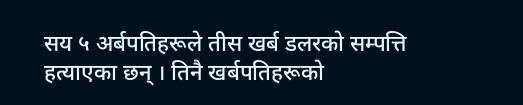सय ५ अर्बपतिहरूले तीस खर्ब डलरको सम्पत्ति हत्याएका छन् । तिनै खर्बपतिहरूको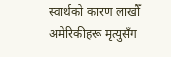स्वार्थको कारण लाखौँ अमेरिकीहरू मृत्युसँग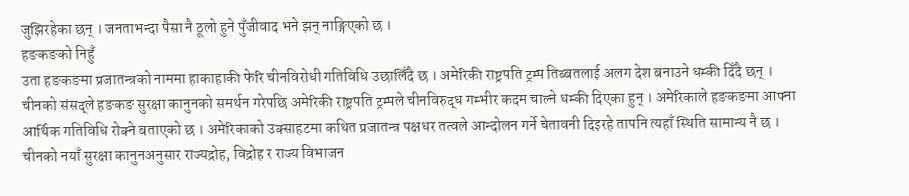जुझिरहेका छन् । जनताभन्दा पैसा नै ठूलो हुने पुँजीवाद भने झन् नाङ्गिएको छ ।
हङकङको निहुँ
उता हङकङमा प्रजातन्त्रको नाममा हाकाहाकी फेरि चीनविरोधी गतिविधि उछालिँदै छ । अमेरिकी राष्ट्रपति ट्रम्प तिब्बतलाई अलग देश बनाउने धम्की दिँदै छन् । चीनको संसद्ले हङकङ सुरक्षा कानुनको समर्थन गरेपछि अमेरिकी राष्ट्रपति ट्रम्पले चीनविरुद्ध गम्भीर कदम चाल्ने धम्की दिएका हुन् । अमेरिकाले हङकङमा आफ्ना आर्थिक गतिविधि रोक्ने बताएको छ । अमेरिकाको उक्साहटमा कथित प्रजातन्त्र पक्षधर तत्वले आन्दोलन गर्ने चेतावनी दिइरहे तापनि त्यहाँ स्थिति सामान्य नै छ ।
चीनको नयाँ सुरक्षा कानुनअनुसार राज्यद्रोह, विद्रोह र राज्य विभाजन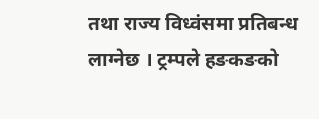तथा राज्य विध्वंसमा प्रतिबन्ध लाग्नेछ । ट्रम्पले हङकङको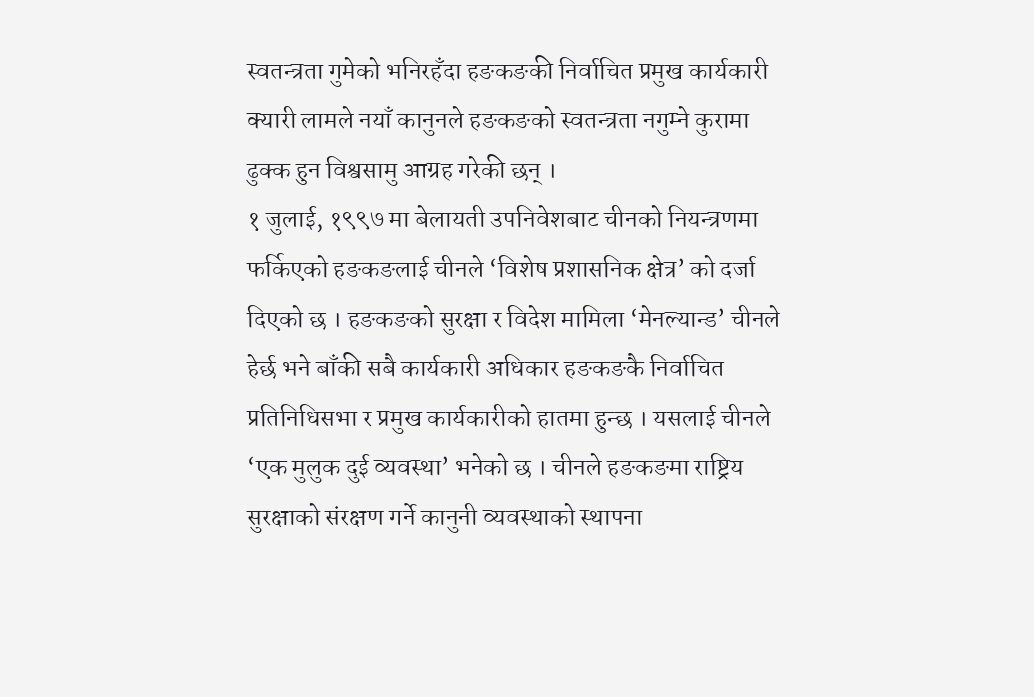स्वतन्त्रता गुमेको भनिरहँदा हङकङकी निर्वाचित प्रमुख कार्यकारी क्यारी लामले नयाँ कानुनले हङकङको स्वतन्त्रता नगुम्ने कुरामा ढुक्क हुन विश्वसामु आग्रह गरेकी छन् ।
१ जुलाई, १९९७ मा बेलायती उपनिवेशबाट चीनको नियन्त्रणमा फर्किएको हङकङलाई चीनले ‘विशेष प्रशासनिक क्षेत्र’ को दर्जा दिएको छ । हङकङको सुरक्षा र विदेश मामिला ‘मेनल्यान्ड’ चीनले हेर्छ भने बाँकी सबै कार्यकारी अधिकार हङकङकै निर्वाचित प्रतिनिधिसभा र प्रमुख कार्यकारीको हातमा हुन्छ । यसलाई चीनले ‘एक मुलुक दुई व्यवस्था’ भनेको छ । चीनले हङकङमा राष्ट्रिय सुरक्षाको संरक्षण गर्ने कानुनी व्यवस्थाको स्थापना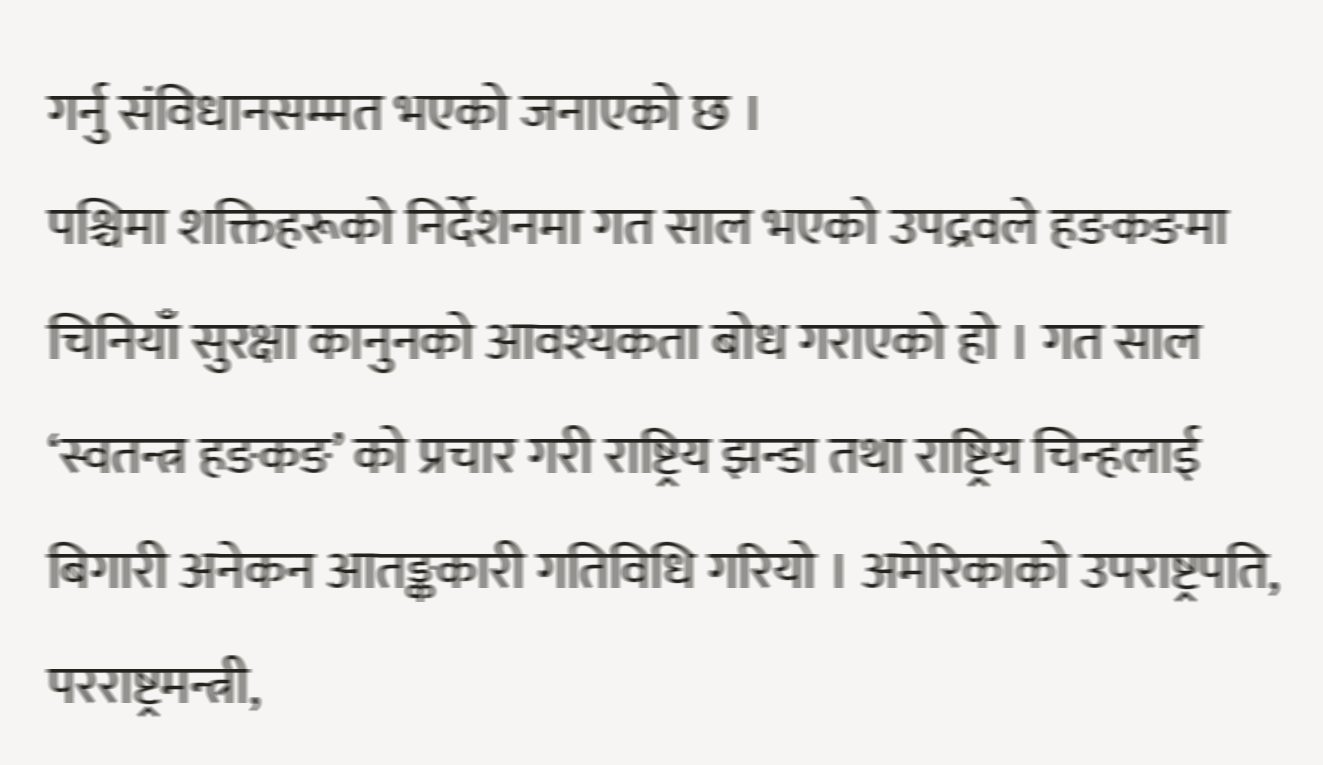गर्नु संविधानसम्मत भएको जनाएको छ ।
पश्चिमा शक्तिहरूको निर्देशनमा गत साल भएको उपद्रवले हङकङमा चिनियाँ सुरक्षा कानुनको आवश्यकता बोध गराएको हो । गत साल ‘स्वतन्त्र हङकङ’ को प्रचार गरी राष्ट्रिय झन्डा तथा राष्ट्रिय चिन्हलाई बिगारी अनेकन आतङ्ककारी गतिविधि गरियो । अमेरिकाको उपराष्ट्रपति, परराष्ट्रमन्त्री,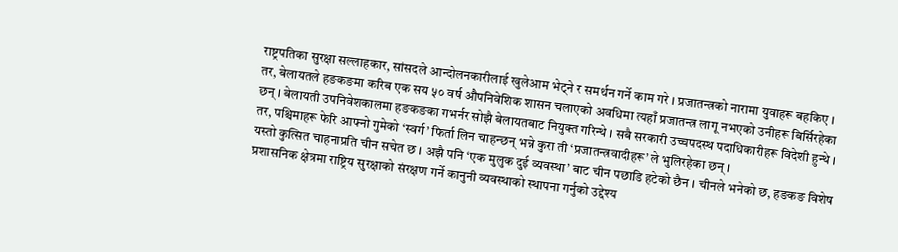राष्ट्रपतिका सुरक्षा सल्लाहकार, सांसदले आन्दोलनकारीलाई खुलेआम भेट्ने र समर्थन गर्ने काम गरे । प्रजातन्त्रको नारामा युवाहरू बहकिए । तर, बेलायतले हङकङमा करिब एक सय ५० वर्ष औपनिवेशिक शासन चलाएको अवधिमा त्यहाँ प्रजातन्त्र लागू नभएको उनीहरू बिर्सिरहेका छन् । बेलायती उपनिवेशकालमा हङकङका गभर्नर सोझै बेलायतबाट नियुक्त गरिन्थे । सबै सरकारी उच्चपदस्थ पदाधिकारीहरू विदेशी हुन्थे । तर, पश्चिमाहरू फेरि आफ्नो गुमेको ‘स्वर्ग’ फिर्ता लिन चाहन्छन् भन्ने कुरा ती ‘प्रजातन्त्रवादीहरू’ ले भुलिरहेका छन् ।
यस्तो कुत्सित चाहनाप्रति चीन सचेत छ । अझै पनि ‘एक मुलुक दुई व्यवस्था’ बाट चीन पछाडि हटेको छैन । चीनले भनेको छ, हङकङ विशेष प्रशासनिक क्षेत्रमा राष्ट्रिय सुरक्षाको संरक्षण गर्ने कानुनी व्यवस्थाको स्थापना गर्नुको उद्देश्य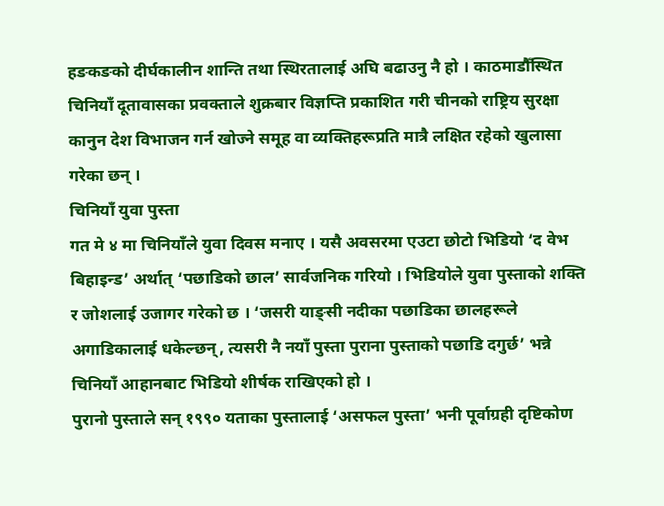हङकङको दीर्घकालीन शान्ति तथा स्थिरतालाई अघि बढाउनु नै हो । काठमाडौँस्थित चिनियाँ दूतावासका प्रवक्ताले शुक्रबार विज्ञप्ति प्रकाशित गरी चीनको राष्ट्रिय सुरक्षा कानुन देश विभाजन गर्न खोज्ने समूह वा व्यक्तिहरूप्रति मात्रै लक्षित रहेको खुलासा गरेका छन् ।
चिनियाँ युवा पुस्ता
गत मे ४ मा चिनियाँले युवा दिवस मनाए । यसै अवसरमा एउटा छोटो भिडियो ‘द वेभ बिहाइन्ड’ अर्थात् ‘पछाडिको छाल’ सार्वजनिक गरियो । भिडियोले युवा पुस्ताको शक्ति र जोशलाई उजागर गरेको छ । ‘जसरी याङ्सी नदीका पछाडिका छालहरूले अगाडिकालाई धकेल्छन्, त्यसरी नै नयाँ पुस्ता पुराना पुस्ताको पछाडि दगुर्छ’ भन्ने चिनियाँ आहानबाट भिडियो शीर्षक राखिएको हो ।
पुरानो पुस्ताले सन् १९९० यताका पुस्तालाई ‘असफल पुस्ता’ भनी पूर्वाग्रही दृष्टिकोण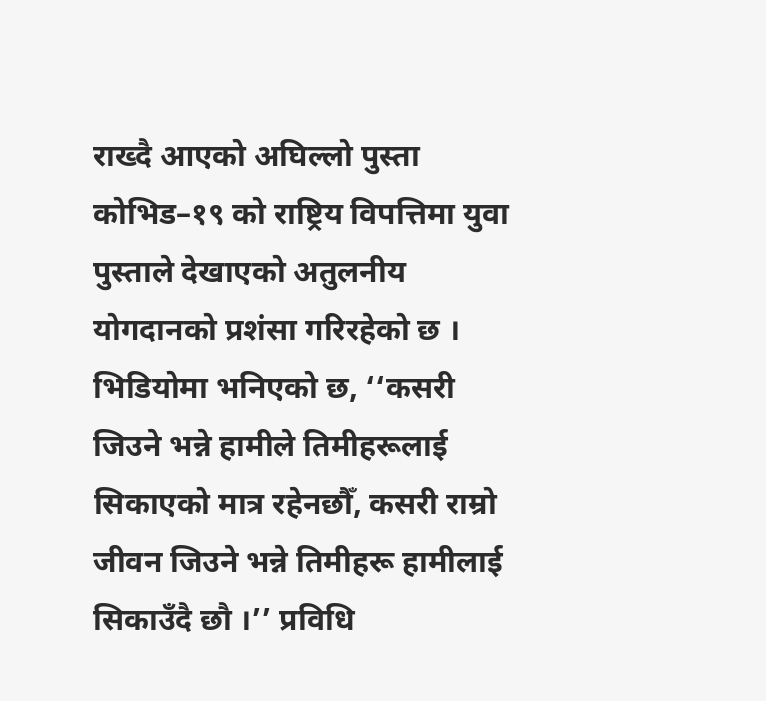राख्दै आएको अघिल्लो पुस्ता कोभिड–१९ को राष्ट्रिय विपत्तिमा युवा पुस्ताले देखाएको अतुलनीय योगदानको प्रशंसा गरिरहेको छ । भिडियोमा भनिएको छ, ‘‘कसरी जिउने भन्ने हामीले तिमीहरूलाई सिकाएको मात्र रहेनछौँ, कसरी राम्रो जीवन जिउने भन्ने तिमीहरू हामीलाई सिकाउँदै छौ ।’’ प्रविधि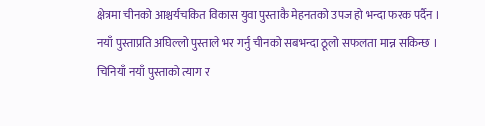क्षेत्रमा चीनको आश्चर्यचकित विकास युवा पुस्ताकै मेहनतको उपज हो भन्दा फरक पर्दैन । नयाँ पुस्ताप्रति अघिल्लो पुस्ताले भर गर्नु चीनको सबभन्दा ठूलो सफलता मान्न सकिन्छ । चिनियाँ नयाँ पुस्ताको त्याग र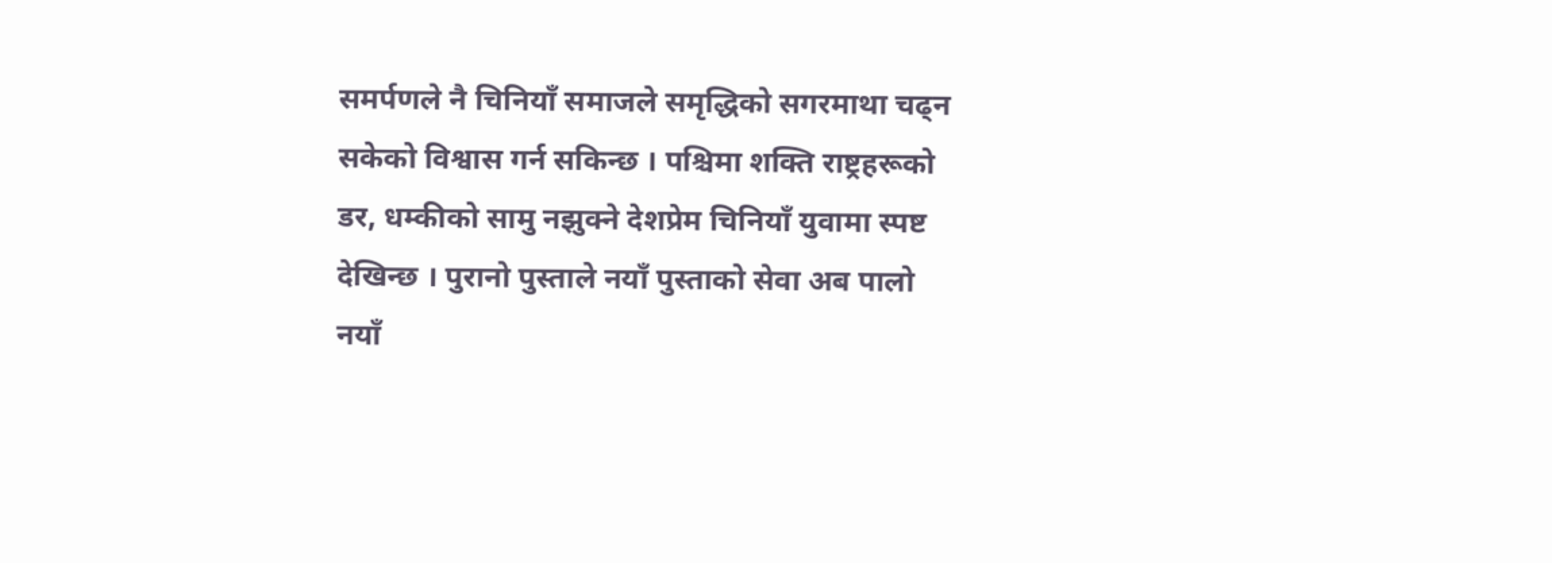समर्पणले नै चिनियाँ समाजले समृद्धिको सगरमाथा चढ्न सकेको विश्वास गर्न सकिन्छ । पश्चिमा शक्ति राष्ट्रहरूको डर, धम्कीको सामु नझुक्ने देशप्रेम चिनियाँ युवामा स्पष्ट देखिन्छ । पुरानो पुस्ताले नयाँ पुस्ताको सेवा अब पालो नयाँ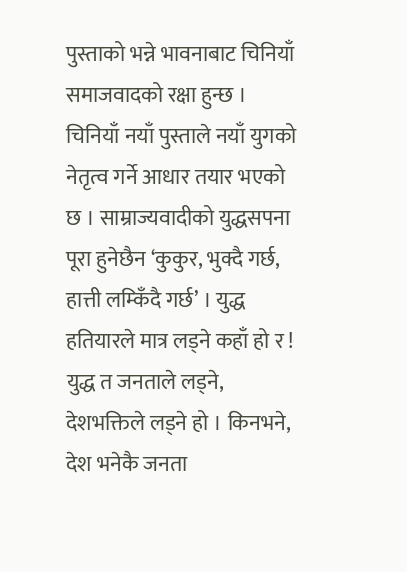पुस्ताको भन्ने भावनाबाट चिनियाँ समाजवादको रक्षा हुन्छ । चिनियाँ नयाँ पुस्ताले नयाँ युगको नेतृत्व गर्ने आधार तयार भएको छ । साम्राज्यवादीको युद्धसपना पूरा हुनेछैन ‘कुकुर, भुक्दै गर्छ, हात्ती लम्किँदै गर्छ’ । युद्ध हतियारले मात्र लड्ने कहाँ हो र ! युद्ध त जनताले लड्ने, देशभक्तिले लड्ने हो । किनभने, देश भनेकै जनता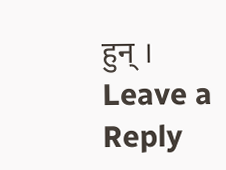हुन् ।
Leave a Reply